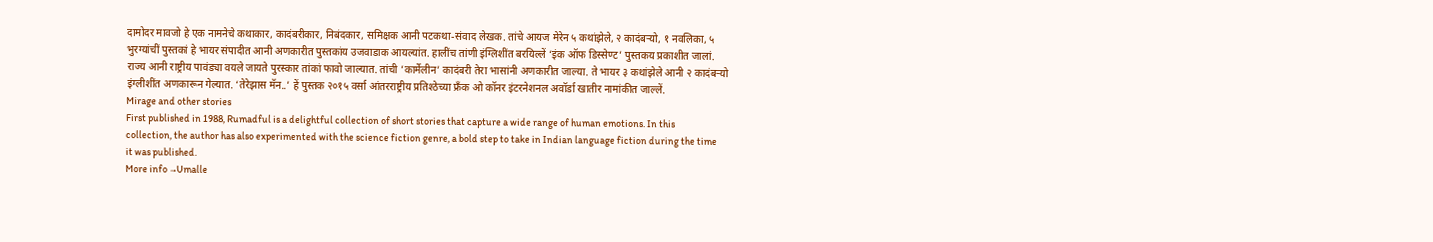दामोदर मावजो हे एक नामनेचे कथाकार, कादंबरीकार, निबंदकार, समिक्षक आनी पटकथा-संवाद लेखक. तांचे आयज मेरेन ५ कथांझेले, २ कादंबऱ्यो, १ नवलिका, ५ भुरग्यांचीं पुस्तकां हे भायर संपादीत आनी अणकारीत पुस्तकांय उजवाडाक आयल्यांत. हालींच तांणी इंग्लिशींत बरयिल्लें ‘इंक ऑफ डिस्सेण्ट’ पुस्तकय प्रकाशीत जालां. राज्य आनी राष्ट्रीय पावंड्या वयले जायते पुरस्कार तांकां फावो जाल्यात. तांची ’कार्मेलीन’ कादंबरी तेरा भासांनी अणकारीत जाल्या. ते भायर ३ कथांझेले आनी २ कादंबऱ्यो इंग्लीशींत अणकारून गेल्यात. ‘तेरेझास मॅन..’ हें पुस्तक २०१५ वर्सा आंतरराष्ट्रीय प्रतिश्ठेच्या फ्रॅंक ओ कॉनर इंटरनेशनल अवॉर्डा खातीर नामांकीत जाल्लें.
Mirage and other stories
First published in 1988, Rumadful is a delightful collection of short stories that capture a wide range of human emotions. In this collection, the author has also experimented with the science fiction genre, a bold step to take in Indian language fiction during the time it was published.
More info →Umalle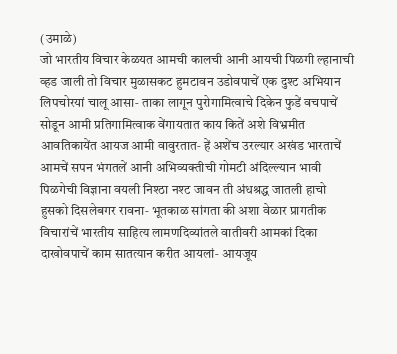(उमाळे)
जो भारतीय विचार केळयत आमची कालची आनी आयची पिळगी ल्हानाची व्हड जाली तो विचार मुळासकट हुमटावन उडोवपाचें एक दुश्ट अभियान लिपचोरयां चालू आसा‐ ताका लागून पुरोगामित्वाचे दिकेन फुडें वचपाचें सोडून आमी प्रतिगामित्वाक वेंगायतात काय कितें अशे विभ्रमीत आवतिकायेंत आयज आमी वावुरतात‐ हें अशेंच उरल्यार अखंड भारताचें आमचें सपन भंगतलें आनी अभिव्यक्तीची गोमटी अंदिल्ल्यान भावी पिळगेची विज्ञाना वयली निश्ठा नश्ट जावन ती अंधश्रद्ध जातली हाचो हुसको दिसलेबगर रावना‐ भूतकाळ सांगता की अशा वेळार प्रागतीक विचारांचें भारतीय साहित्य लामणदिव्यांतले वातीवरी आमकां दिका दाखोवपाचें काम सातत्यान करीत आयलां‐ आयजूय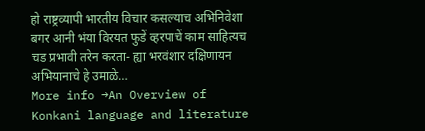हो राष्ट्रव्यापी भारतीय विचार कसल्याच अभिनिवेशा बगर आनी भंया विरयत फुडें व्हरपाचें काम साहित्यच चड प्रभावी तरेन करता‐ ह्या भरवंशार दक्षिणायन अभियानाचे हे उमाळे…
More info →An Overview of Konkani language and literature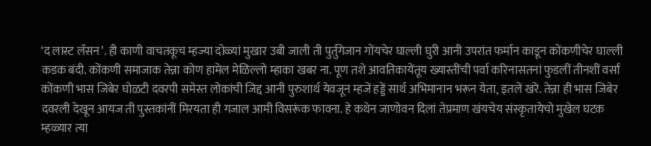‘द लास्ट लॅसन’. ही काणी वाचतकूच म्हज्या दोळ्यां मुखार उबी जाली ती पुर्तुगेजान गोंयचेर घाल्ली घुरी आनी उपरांत फर्मान काडून कोंकणीचेर घाल्ली कडक बंदी. कोंकणी समाजाक तेन्ना कोण हामेल मेळिल्लो म्हाका खबर ना. पूण तशे आवतिकायेंतूय ख्यास्तींची पर्वा करिनासतनां फुडलीं तीनशीं वर्सां कोंकणी भास जिबेर घोळटी दवरपी समेस्त लोकांची जिद्द आनी पुरुशार्थ येवजून म्हजें हड्डें सार्थ अभिमानान भरून येता, इतलें खरें. तेन्ना ही भास जिबेर दवरली देखून आयज ती पुस्तकांनीं मिरयता ही गजाल आमी विसरूंक फावना. हे कथेन जाणोवन दिलां तेप्रमाण खंयचेय संस्कृतायेचो मुखेल घटक म्हळ्यार त्या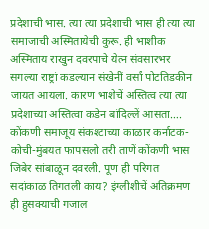प्रदेशाची भास. त्या त्या प्रदेशाची भास ही त्या त्या समाजाची अस्मितायेची कुरू. ही भाशीक अस्मिताय राखुन दवरपाचे येत्न संवसारभर सगल्या राष्ट्रां कडल्यान संखेनीं वर्सां पोटतिडकीन जायत आयला. कारण भाशेचें अस्तित्व त्या त्या प्रदेशाच्या अस्तित्वा कडेन बांदिल्लें आसता…. कोंकणी समाजूय संकश्टाच्या काळार कर्नाटक-कोची-मुंबयत फापसलो तरी ताणें कोंकणी भास जिबेर सांबाळून दवरली. पूण ही परिगत सदांकाळ तिगतली काय? इंग्लीशीचें अतिक्रमण ही हुसक्याची गजाल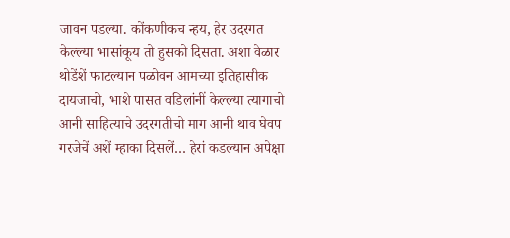जावन पडल्या. कोंकणीकच न्हय, हेर उदरगत केल्ल्या भासांकूय तो हुसको दिसता. अशा वेळार थोडेंशें फाटल्यान पळोवन आमच्या इतिहासीक दायजाचो, भाशे पासत वडिलांनीं केल्ल्या त्यागाचो आनी साहित्याचे उदरगतीचो माग आनी थाव घेवप गरजेचें अशें म्हाका दिसलें… हेरां कडल्यान अपेक्षा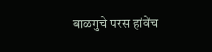बाळगुचे परस हांवेंच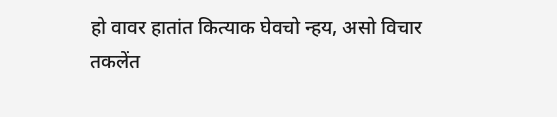हो वावर हातांत कित्याक घेवचो न्हय, असो विचार तकलेंत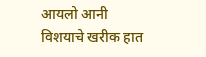आयलो आनी विशयाचे खरीक हात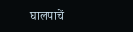घालपाचें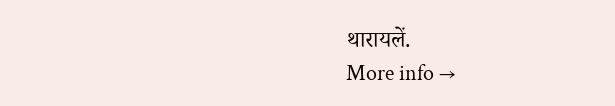थारायलें.
More info →